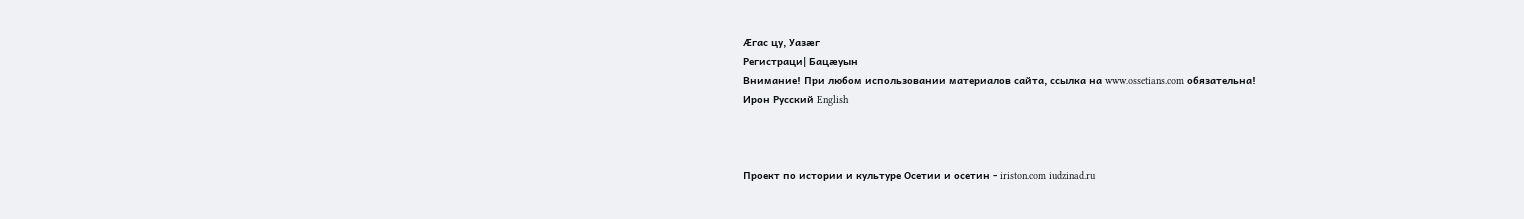Æгас цу, Уазæг
Регистраци| Бацæуын
Внимание! При любом использовании материалов сайта, ссылка на www.ossetians.com обязательна!
Ирон Русский English



Проект по истории и культуре Осетии и осетин - iriston.com iudzinad.ru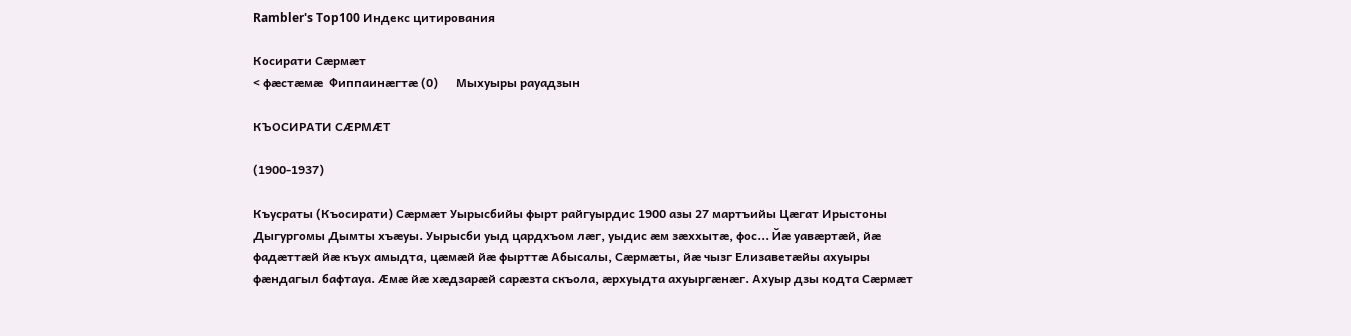Rambler's Top100 Индекс цитирования

Косирати Сæрмæт
< фæстæмæ  Фиппаинæгтæ (0)      Мыхуыры рауадзын

КЪОСИРАТИ СÆРМÆТ

(1900-1937)

Къусраты (Къосирати) Сæрмæт Уырысбийы фырт райгуырдис 1900 азы 27 мартъийы Цæгат Ирыстоны Дыгургомы Дымты хъæуы. Уырысби уыд цардхъом лæг, уыдис æм зæххытæ, фос... Йæ уавæртæй, йæ фадæттæй йæ къух амыдта, цæмæй йæ фырттæ Абысалы, Сæрмæты, йæ чызг Елизаветæйы ахуыры фæндагыл бафтауа. Æмæ йæ хæдзарæй сарæзта скъола, æрхуыдта ахуыргæнæг. Ахуыр дзы кодта Сæрмæт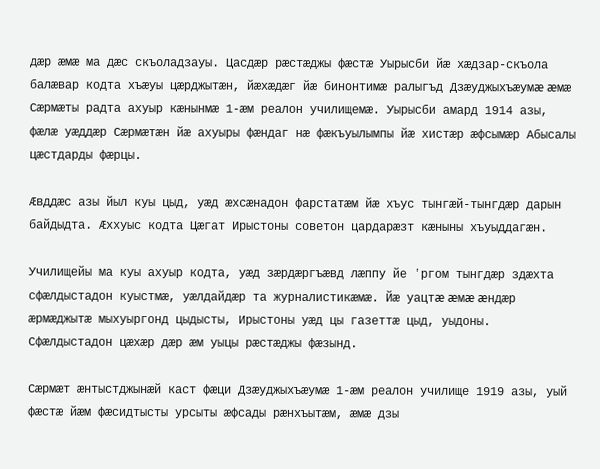дæр æмæ ма дæс скъоладзауы. Цасдæр рæстæджы фæстæ Уырысби йæ хæдзар-скъола балæвар кодта хъæуы цæрджытæн, йæхæдæг йæ бинонтимæ ралыгъд Дзæуджыхъæумæ æмæ Сæрмæты радта ахуыр кæнынмæ 1-æм реалон училищемæ. Уырысби амард 1914 азы, фæлæ уæддæр Сæрмæтæн йæ ахуыры фæндаг нæ фæкъуылымпы йæ хистæр æфсымæр Абысалы цæстдарды фæрцы.

Æвддæс азы йыл куы цыд, уæд æхсæнадон фарстатæм йæ хъус тынгæй-тынгдæр дарын байдыдта. Æххуыс кодта Цæгат Ирыстоны советон цардарæзт кæныны хъуыддагæн.

Училищейы ма куы ахуыр кодта, уæд зæрдæргъæвд лæппу йе ʼргом тынгдæр здæхта сфæлдыстадон куыстмæ, уæлдайдæр та журналистикæмæ. Йæ уацтæ æмæ æндæр æрмæджытæ мыхуыргонд цыдысты, Ирыстоны уæд цы газеттæ цыд, уыдоны. Сфæлдыстадон цæхæр дæр æм уыцы рæстæджы фæзынд.

Сæрмæт æнтыстджынæй каст фæци Дзæуджыхъæумæ 1-æм реалон училище 1919 азы, уый фæстæ йæм фæсидтысты урсыты æфсады рæнхъытæм, æмæ дзы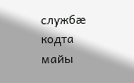службæ кодта майы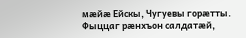мæйæ Ейскы, Чугуевы горæтты. Фыццаг рæнхъон салдатæй,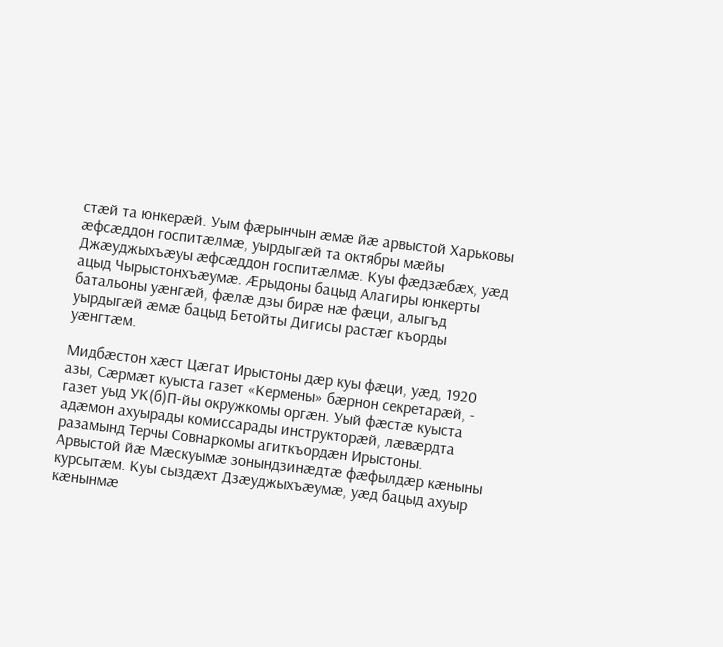стæй та юнкерæй. Уым фæрынчын æмæ йæ арвыстой Харьковы æфсæддон госпитæлмæ, уырдыгæй та октябры мæйы Джæуджыхъæуы æфсæддон госпитæлмæ. Куы фæдзæбæх, уæд ацыд Чырыстонхъæумæ. Æрыдоны бацыд Алагиры юнкерты батальоны уæнгæй, фæлæ дзы бирæ нæ фæци, алыгъд уырдыгæй æмæ бацыд Бетойты Дигисы растæг къорды уæнгтæм.

Мидбæстон хæст Цæгат Ирыстоны дæр куы фæци, уæд, 1920 азы, Сæрмæт куыста газет «Кермены» бæрнон секретарæй, - газет уыд УК(б)П-йы окружкомы оргæн. Уый фæстæ куыста адæмон ахуырады комиссарады инструкторæй, лæвæрдта разамынд Терчы Совнаркомы агиткъордæн Ирыстоны. Арвыстой йæ Мæскуымæ зонындзинæдтæ фæфылдæр кæныны курсытæм. Куы сыздæхт Дзæуджыхъæумæ, уæд бацыд ахуыр кæнынмæ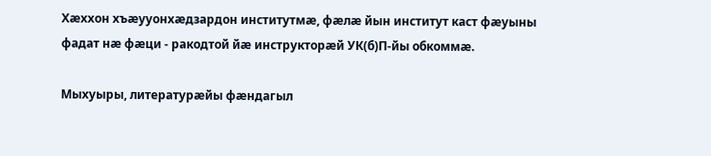Хæххон хъæууонхæдзардон институтмæ, фæлæ йын институт каст фæуыны фадат нæ фæци - ракодтой йæ инструкторæй УК(б)П-йы обкоммæ.

Мыхуыры, литературæйы фæндагыл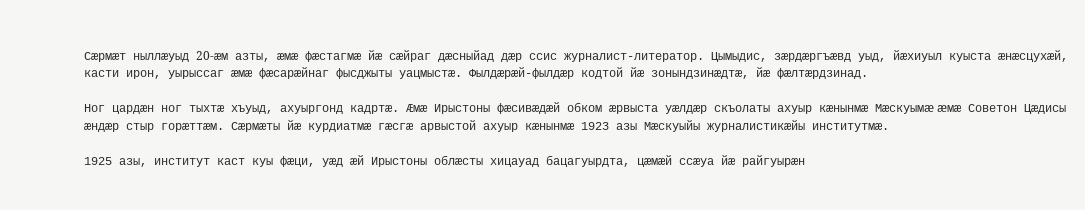Сæрмæт ныллæуыд 20-æм азты, æмæ фæстагмæ йæ сæйраг дæсныйад дæр ссис журналист-литератор. Цымыдис, зæрдæргъæвд уыд, йæхиуыл куыста æнæсцухæй, касти ирон, уырыссаг æмæ фæсарæйнаг фысджыты уацмыстæ. Фылдæрæй-фылдæр кодтой йæ зонындзинæдтæ, йæ фæлтæрдзинад.

Ног цардæн ног тыхтæ хъуыд, ахуыргонд кадртæ. Æмæ Ирыстоны фæсивæдæй обком æрвыста уæлдæр скъолаты ахуыр кæнынмæ Мæскуымæ æмæ Советон Цæдисы æндæр стыр горæттæм. Сæрмæты йæ курдиатмæ гæсгæ арвыстой ахуыр кæнынмæ 1923 азы Мæскуыйы журналистикæйы институтмæ.

1925 азы, институт каст куы фæци, уæд æй Ирыстоны облæсты хицауад бацагуырдта, цæмæй ссæуа йæ райгуырæн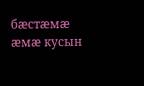бæстæмæ æмæ кусын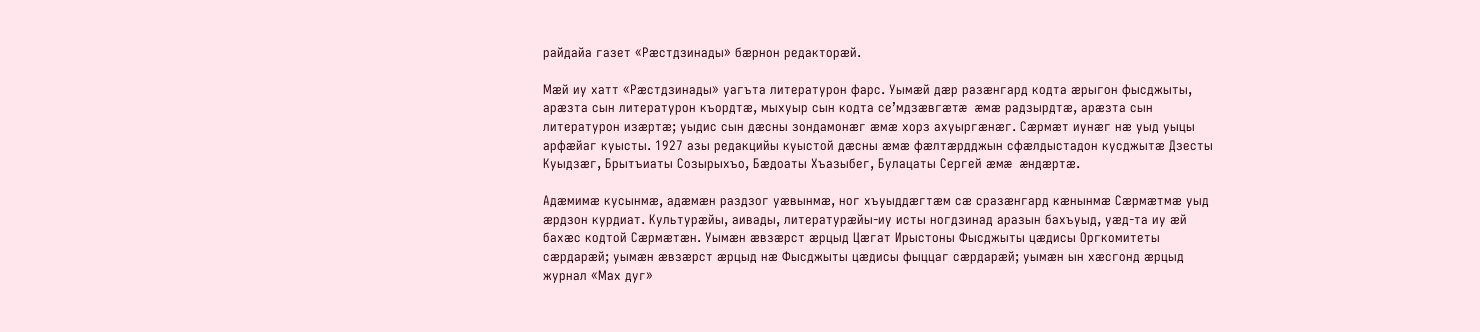райдайа газет «Рæстдзинады» бæрнон редакторæй.

Мæй иу хатт «Рæстдзинады» уагъта литературон фарс. Уымæй дæр разæнгард кодта æрыгон фысджыты, арæзта сын литературон къордтæ, мыхуыр сын кодта сеʼмдзæвгæтæ æмæ радзырдтæ, арæзта сын литературон изæртæ; уыдис сын дæсны зондамонæг æмæ хорз ахуыргæнæг. Сæрмæт иунæг нæ уыд уыцы арфæйаг куысты. 1927 азы редакцийы куыстой дæсны æмæ фæлтæрдджын сфæлдыстадон кусджытæ Дзесты Куыдзæг, Брытъиаты Созырыхъо, Бæдоаты Хъазыбег, Булацаты Сергей æмæ æндæртæ.

Адæмимæ кусынмæ, адæмæн раздзог уæвынмæ, ног хъуыддæгтæм сæ сразæнгард кæнынмæ Сæрмæтмæ уыд æрдзон курдиат. Культурæйы, аивады, литературæйы-иу исты ногдзинад аразын бахъуыд, уæд-та иу æй бахæс кодтой Сæрмæтæн. Уымæн æвзæрст æрцыд Цæгат Ирыстоны Фысджыты цæдисы Оргкомитеты сæрдарæй; уымæн æвзæрст æрцыд нæ Фысджыты цæдисы фыццаг сæрдарæй; уымæн ын хæсгонд æрцыд журнал «Мах дуг»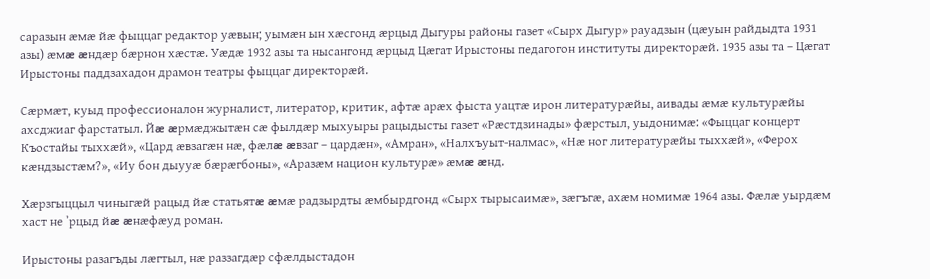саразын æмæ йæ фыццаг редактор уæвын; уымæн ын хæсгонд æрцыд Дыгуры районы газет «Сырх Дыгур» рауадзын (цæуын райдыдта 1931 азы) æмæ æндæр бæрнон хæстæ. Уæдæ 1932 азы та нысангонд æрцыд Цæгат Ирыстоны педагогон институты директорæй. 1935 азы та – Цæгат Ирыстоны паддзахадон драмон театры фыццаг директорæй.

Сæрмæт, куыд профессионалон журналист, литератор, критик, афтæ арæх фыста уацтæ ирон литературæйы, аивады æмæ культурæйы ахсджиаг фарстатыл. Йæ æрмæджытæн сæ фылдæр мыхуыры рацыдысты газет «Рæстдзинады» фæрстыл, уыдонимæ: «Фыццаг концерт Къостайы тыххæй», «Цард æвзагæн нæ, фæлæ æвзаг – цардæн», «Амран», «Налхъуыт-налмас», «Нæ ног литературæйы тыххæй», «Ферох кæндзыстæм?», «Иу бон дыууæ бæрæгбоны», «Аразæм национ культурæ» æмæ æнд.

Хæрзгыццыл чиныгæй рацыд йæ статьятæ æмæ радзырдты æмбырдгонд «Сырх тырысаимæ», зæгъгæ, ахæм номимæ 1964 азы. Фæлæ уырдæм хаст не ʼрцыд йæ æнæфæуд роман.

Ирыстоны разагъды лæгтыл, нæ раззагдæр сфæлдыстадон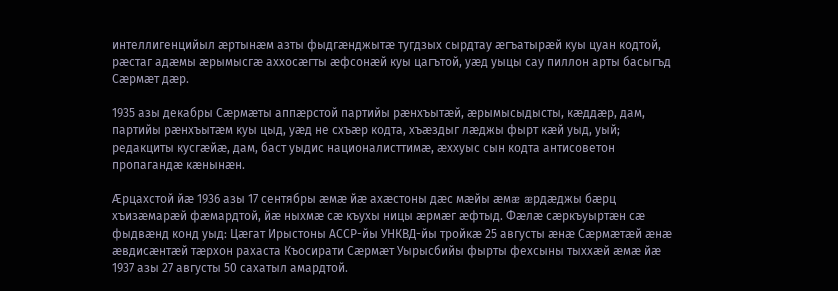интеллигенцийыл æртынæм азты фыдгæнджытæ тугдзых сырдтау æгъатырæй куы цуан кодтой, рæстаг адæмы æрымысгæ аххосæгты æфсонæй куы цагътой, уæд уыцы сау пиллон арты басыгъд Сæрмæт дæр.

1935 азы декабры Сæрмæты аппæрстой партийы рæнхъытæй, æрымысыдысты, кæддæр, дам, партийы рæнхъытæм куы цыд, уæд не схъæр кодта, хъæздыг лæджы фырт кæй уыд, уый; редакциты кусгæйæ, дам, баст уыдис националисттимæ, æххуыс сын кодта антисоветон пропагандæ кæнынæн.

Æрцахстой йæ 1936 азы 17 сентябры æмæ йæ ахæстоны дæс мæйы æмæ æрдæджы бæрц хъизæмарæй фæмардтой, йæ ныхмæ сæ къухы ницы æрмæг æфтыд. Фæлæ сæркъуыртæн сæ фыдвæнд конд уыд: Цæгат Ирыстоны АССР-йы УНКВД-йы тройкæ 25 августы æнæ Сæрмæтæй æнæ æвдисæнтæй тæрхон рахаста Къосирати Сæрмæт Уырысбийы фырты фехсыны тыххæй æмæ йæ 1937 азы 27 августы 50 сахатыл амардтой.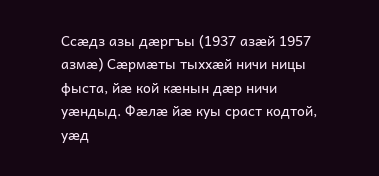Ссæдз азы дæргъы (1937 азæй 1957 азмæ) Сæрмæты тыххæй ничи ницы фыста, йæ кой кæнын дæр ничи уæндыд. Фæлæ йæ куы сраст кодтой, уæд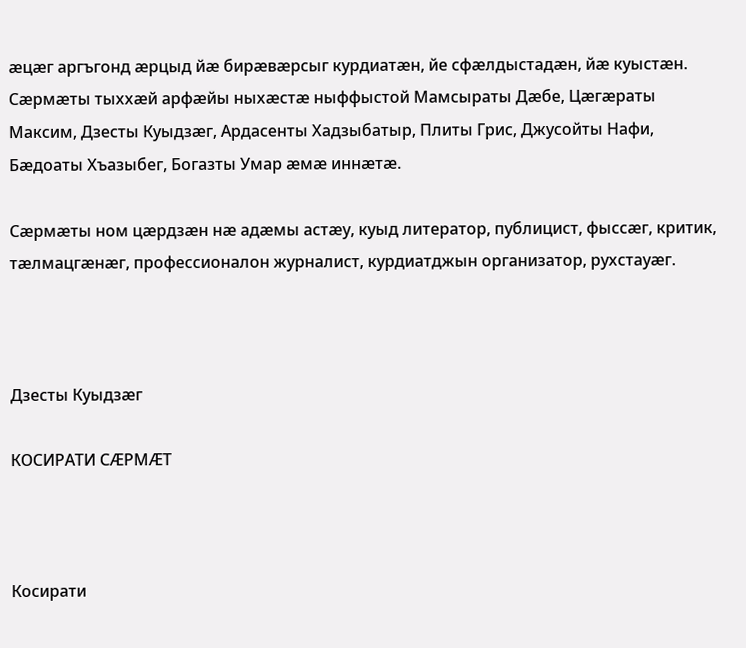æцæг аргъгонд æрцыд йæ бирæвæрсыг курдиатæн, йе сфæлдыстадæн, йæ куыстæн. Сæрмæты тыххæй арфæйы ныхæстæ ныффыстой Мамсыраты Дæбе, Цæгæраты Максим, Дзесты Куыдзæг, Ардасенты Хадзыбатыр, Плиты Грис, Джусойты Нафи, Бæдоаты Хъазыбег, Богазты Умар æмæ иннæтæ.

Сæрмæты ном цæрдзæн нæ адæмы астæу, куыд литератор, публицист, фыссæг, критик, тæлмацгæнæг, профессионалон журналист, курдиатджын организатор, рухстауæг.



Дзесты Куыдзæг

КОСИРАТИ СÆРМÆТ



Косирати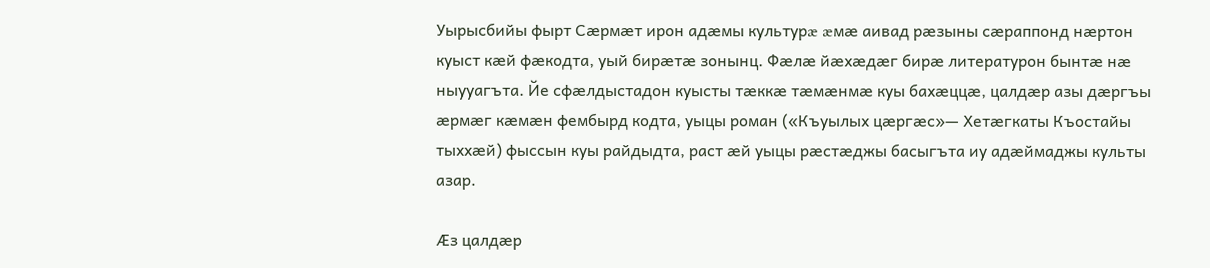Уырысбийы фырт Сæрмæт ирон адæмы культурæ æмæ аивад рæзыны сæраппонд нæртон куыст кæй фæкодта, уый бирæтæ зонынц. Фæлæ йæхæдæг бирæ литературон бынтæ нæ ныууагъта. Йе сфæлдыстадон куысты тæккæ тæмæнмæ куы бахæццæ, цалдæр азы дæргъы æрмæг кæмæн фембырд кодта, уыцы роман («Къуылых цæргæс»— Хетæгкаты Къостайы тыххæй) фыссын куы райдыдта, раст æй уыцы рæстæджы басыгъта иу адæймаджы культы азар.

Æз цалдæр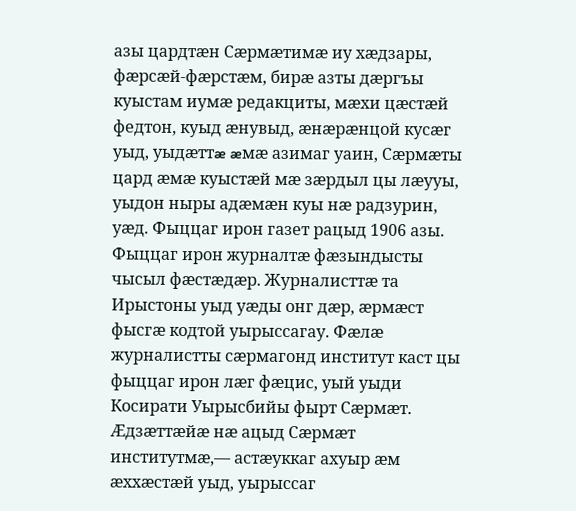азы цардтæн Сæрмæтимæ иу хæдзары, фæрсæй-фæрстæм, бирæ азты дæргъы куыстам иумæ редакциты, мæхи цæстæй федтон, куыд æнувыд, æнæрæнцой кусæг уыд, уыдæттæ æмæ азимаг уаин, Сæрмæты цард æмæ куыстæй мæ зæрдыл цы лæууы, уыдон ныры адæмæн куы нæ радзурин, уæд. Фыццаг ирон газет рацыд 1906 азы. Фыццаг ирон журналтæ фæзындысты чысыл фæстæдæр. Журналисттæ та Ирыстоны уыд уæды онг дæр, æрмæст фысгæ кодтой уырыссагау. Фæлæ журналистты сæрмагонд институт каст цы фыццаг ирон лæг фæцис, уый уыди Косирати Уырысбийы фырт Сæрмæт. Æдзæттæйæ нæ ацыд Сæрмæт институтмæ,— астæуккаг ахуыр æм æххæстæй уыд, уырыссаг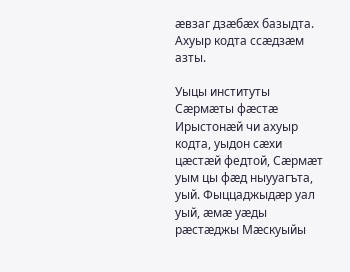æвзаг дзæбæх базыдта. Ахуыр кодта ссæдзæм азты.

Уыцы институты Сæрмæты фæстæ Ирыстонæй чи ахуыр кодта, уыдон сæхи цæстæй федтой, Сæрмæт уым цы фæд ныууагъта, уый. Фыццаджыдæр уал уый, æмæ уæды рæстæджы Мæскуыйы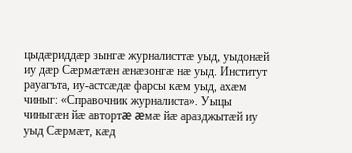цыдæриддæр зынгæ журналисттæ уыд, уыдонæй иу дæр Сæрмæтæн æнæзонгæ нæ уыд. Институт рауагъта, иу-астсæдæ фарсы кæм уыд, ахæм чиныг: «Справочник журналиста». Уыцы чиныгæн йæ автортæ æмæ йæ аразджытæй иу уыд Сæрмæт, кæд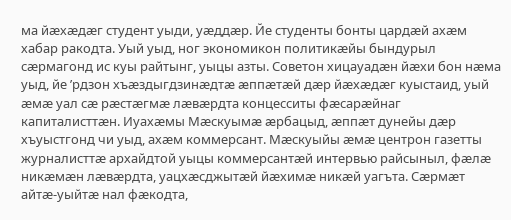ма йæхæдæг студент уыди, уæддæр. Йе студенты бонты цардæй ахæм хабар ракодта. Уый уыд, ног экономикон политикæйы бындурыл сæрмагонд ис куы райтынг, уыцы азты. Советон хицауадæн йæхи бон нæма уыд, йе ’рдзон хъæздыгдзинæдтæ æппæтæй дæр йæхæдæг куыстаид, уый æмæ уал сæ рæстæгмæ лæвæрдта концесситы фæсарæйнаг капиталисттæн. Иуахæмы Мæскуымæ æрбацыд, æппæт дунейы дæр хъуыстгонд чи уыд, ахæм коммерсант. Мæскуыйы æмæ центрон газетты журналисттæ архайдтой уыцы коммерсантæй интервью райсыныл, фæлæ никæмæн лæвæрдта, уацхæсджытæй йæхимæ никæй уагъта. Сæрмæт айтæ-уыйтæ нал фæкодта,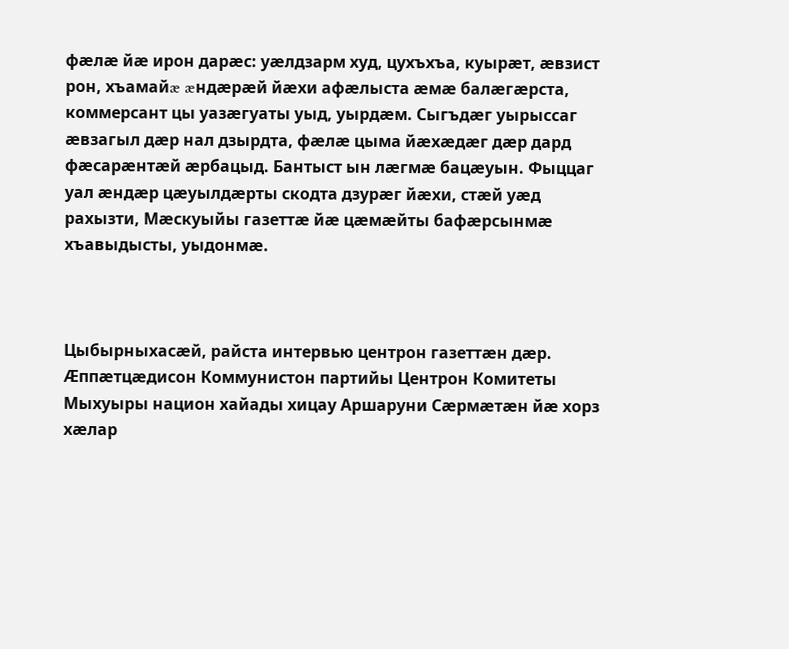фæлæ йæ ирон дарæс: уæлдзарм худ, цухъхъа, куырæт, æвзист рон, хъамайæ æндæрæй йæхи афæлыста æмæ балæгæрста, коммерсант цы уазæгуаты уыд, уырдæм. Сыгъдæг уырыссаг æвзагыл дæр нал дзырдта, фæлæ цыма йæхæдæг дæр дард фæсарæнтæй æрбацыд. Бантыст ын лæгмæ бацæуын. Фыццаг уал æндæр цæуылдæрты скодта дзурæг йæхи, стæй уæд рахызти, Мæскуыйы газеттæ йæ цæмæйты бафæрсынмæ хъавыдысты, уыдонмæ.



Цыбырныхасæй, райста интервью центрон газеттæн дæр. Æппæтцæдисон Коммунистон партийы Центрон Комитеты Мыхуыры национ хайады хицау Аршаруни Сæрмæтæн йæ хорз хæлар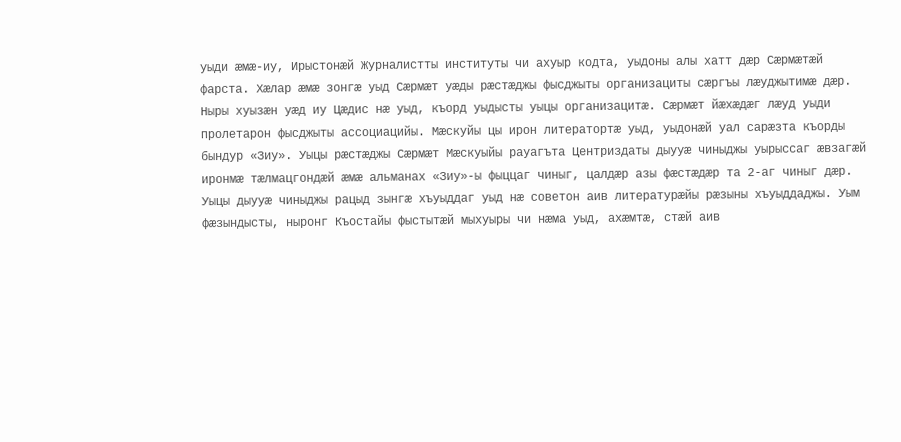уыди æмæ-иу, Ирыстонæй Журналистты институты чи ахуыр кодта, уыдоны алы хатт дæр Сæрмæтæй фарста. Хæлар æмæ зонгæ уыд Сæрмæт уæды рæстæджы фысджыты организациты сæргъы лæуджытимæ дæр. Ныры хуызæн уæд иу Цæдис нæ уыд, къорд уыдысты уыцы организацитæ. Сæрмæт йæхæдæг лæуд уыди пролетарон фысджыты ассоциацийы. Мæскуйы цы ирон литератортæ уыд, уыдонæй уал сарæзта къорды бындур «Зиу». Уыцы рæстæджы Сæрмæт Мæскуыйы рауагъта Центриздаты дыууæ чиныджы уырыссаг æвзагæй иронмæ тæлмацгондæй æмæ альманах «Зиу»-ы фыццаг чиныг, цалдæр азы фæстæдæр та 2-аг чиныг дæр. Уыцы дыууæ чиныджы рацыд зынгæ хъуыддаг уыд нæ советон аив литературæйы рæзыны хъуыддаджы. Уым фæзындысты, ныронг Къостайы фыстытæй мыхуыры чи нæма уыд, ахæмтæ, стæй аив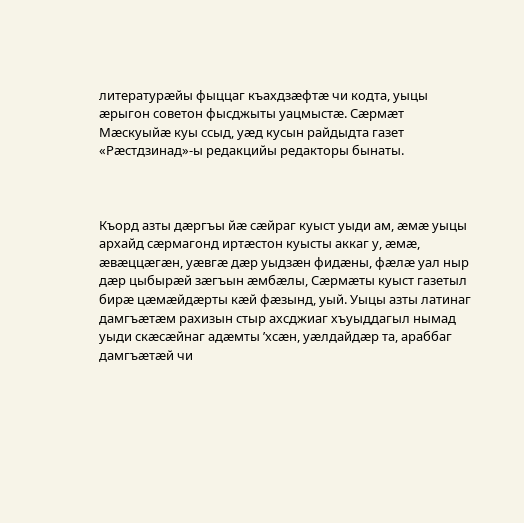литературæйы фыццаг къахдзæфтæ чи кодта, уыцы æрыгон советон фысджыты уацмыстæ. Сæрмæт Мæскуыйæ куы ссыд, уæд кусын райдыдта газет «Рæстдзинад»-ы редакцийы редакторы бынаты.



Къорд азты дæргъы йæ сæйраг куыст уыди ам, æмæ уыцы архайд сæрмагонд иртæстон куысты аккаг у, æмæ, æвæццæгæн, уæвгæ дæр уыдзæн фидæны, фæлæ уал ныр дæр цыбырæй зæгъын æмбæлы, Сæрмæты куыст газетыл бирæ цæмæйдæрты кæй фæзынд, уый. Уыцы азты латинаг дамгъæтæм рахизын стыр ахсджиаг хъуыддагыл нымад уыди скæсæйнаг адæмты ’хсæн, уæлдайдæр та, араббаг дамгъæтæй чи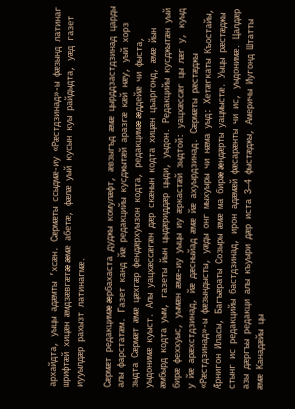архайдта, уыцы адæмты ’хсæн. Сæрмæты ссыдмæ-иу «Рæстдзинад»-ы фæзынд латинаг шрифтæй хицæн æмдзæвгæтæ æмæ абетæ, фæлæ уый кусын куы райдыдта, уæд газет иууылдæр рахызт латинагмæ.

Сæрмæт редакцимæ æрбахаста дуджы комулæфт, æвзыгъд æмæ цырддзастдзинад царды алы фарстатæм. Газет канд йæ редакцийы кусджытæй аразгæ кæй нæу, уый хорз зыдта Сæрмæт æмæ цæхгæр фендæрхуызон кодта, редакцимæ æддейæ чи фыста, уыдонимæ куыст. Алы уацхæссæгæн дæр скæнын кодта хицæн цъаргонд, æмæ йын æмбырд кодта уым, газеты йын цыдæриддæр цыди, уыдон. Редакцийы кусджытæн уый бирæ феххуыс, уымæн æмæ-иу уыцы иу æркастæй зыдтой: уацхæссæг цы лæг у, куыд у йæ арæхстдзинад, йæ дæсныйад æмæ йæ ахуырдзинад. Сæрмæты рæстæджы «Рæстдзинад»-ы фæзындысты, уæды онг мыхуыры чи нæма уыд: Хетæгкаты Къостайы, Æрнигон Иласы, Багъæраты Созыры æмæ ма бирæ æндæрты уацмыстæ. Уыцы рæстæджы стынг ис редакцийы бастдзинад, ирон адæмæй фæсарæнты чи ис, уыдонимæ. Цалдæр азы дæргъы редакци алы къуыри дæр иста 3—4 фыстæджы, Америчы Иугонд Штатты æмæ Канадæйы цы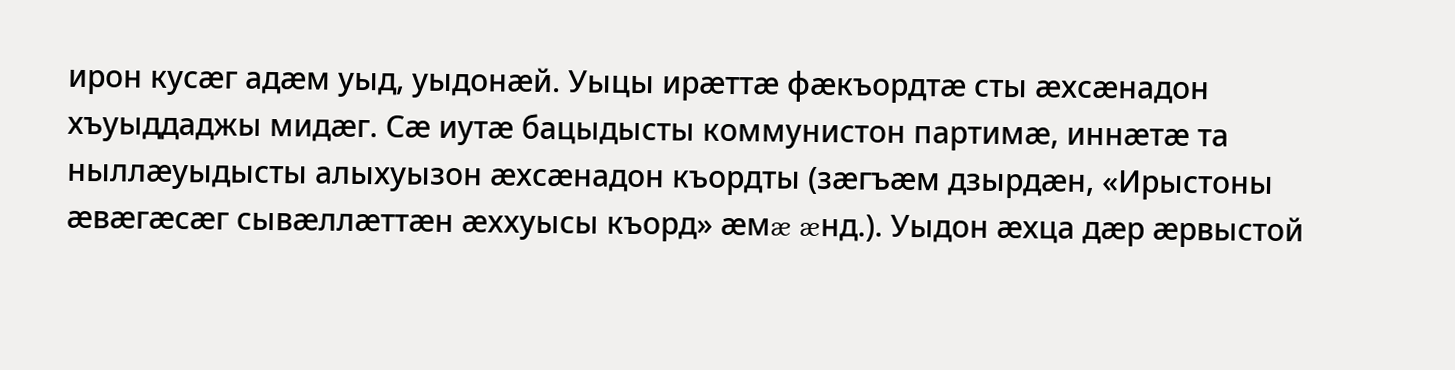ирон кусæг адæм уыд, уыдонæй. Уыцы ирæттæ фæкъордтæ сты æхсæнадон хъуыддаджы мидæг. Сæ иутæ бацыдысты коммунистон партимæ, иннæтæ та ныллæуыдысты алыхуызон æхсæнадон къордты (зæгъæм дзырдæн, «Ирыстоны æвæгæсæг сывæллæттæн æххуысы къорд» æмæ æнд.). Уыдон æхца дæр æрвыстой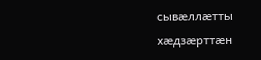сывæллæтты хæдзæрттæн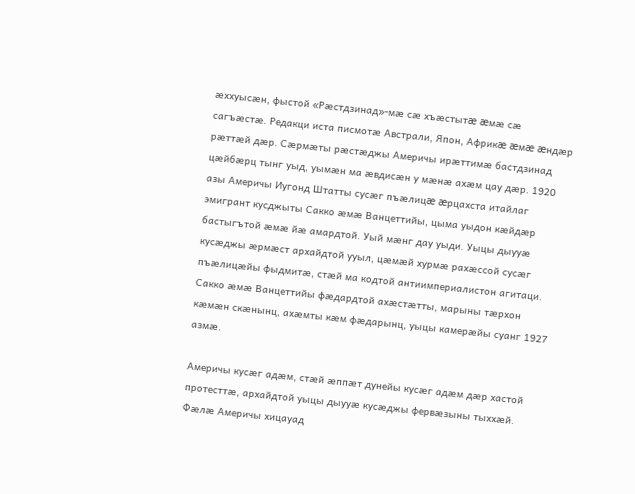æххуысæн, фыстой «Рæстдзинад»-мæ сæ хъæстытæ æмæ сæ сагъæстæ. Редакци иста писмотæ Австрали, Япон, Африкæ æмæ æндæр рæттæй дæр. Сæрмæты рæстæджы Америчы ирæттимæ бастдзинад цæйбæрц тынг уыд, уымæн ма æвдисæн у мæнæ ахæм цау дæр. 1920 азы Америчы Иугонд Штатты сусæг пъæлицæ æрцахста итайлаг эмигрант кусджыты Сакко æмæ Ванцеттийы, цыма уыдон кæйдæр бастыгътой æмæ йæ амардтой. Уый мæнг дау уыди. Уыцы дыууæ кусæджы æрмæст архайдтой ууыл, цæмæй хурмæ рахæссой сусæг пъæлицæйы фыдмитæ, стæй ма кодтой антиимпериалистон агитаци. Сакко æмæ Ванцеттийы фæдардтой ахæстæтты, марыны тæрхон кæмæн скæнынц, ахæмты кæм фæдарынц, уыцы камерæйы суанг 1927 азмæ.

Америчы кусæг адæм, стæй æппæт дунейы кусæг адæм дæр хастой протесттæ, архайдтой уыцы дыууæ кусæджы фервæзыны тыххæй. Фæлæ Америчы хицауад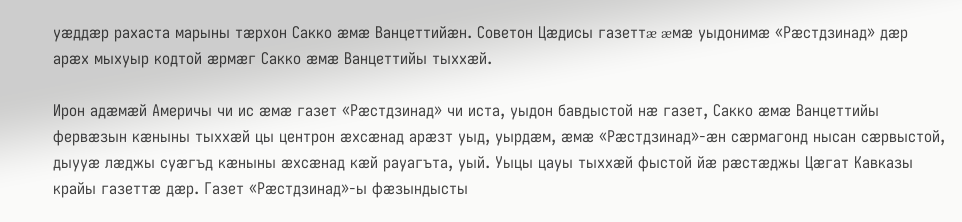уæддæр рахаста марыны тæрхон Сакко æмæ Ванцеттийæн. Советон Цæдисы газеттæ æмæ уыдонимæ «Рæстдзинад» дæр арæх мыхуыр кодтой æрмæг Сакко æмæ Ванцеттийы тыххæй.

Ирон адæмæй Америчы чи ис æмæ газет «Рæстдзинад» чи иста, уыдон бавдыстой нæ газет, Сакко æмæ Ванцеттийы фервæзын кæныны тыххæй цы центрон æхсæнад арæзт уыд, уырдæм, æмæ «Рæстдзинад»-æн сæрмагонд нысан сæрвыстой, дыууæ лæджы суæгъд кæныны æхсæнад кæй рауагъта, уый. Уыцы цауы тыххæй фыстой йæ рæстæджы Цæгат Кавказы крайы газеттæ дæр. Газет «Рæстдзинад»-ы фæзындысты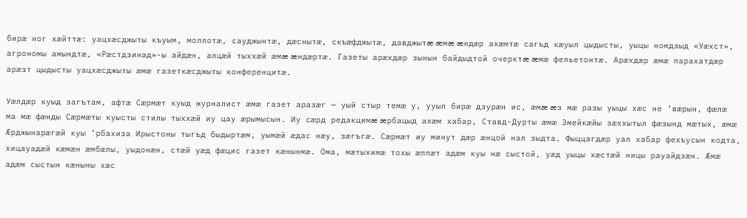бирæ ног хæйттæ: уацхæсджыты къуым, моллотæ, сауджынтæ, дæснытæ, скъæфджытæ, давджытæ æмæ æндæр ахæмтæ сагъд кæуыл цыдысты, уыцы номдзыд «Уæхст», агрономы амындтæ, «Рæстдзинад»-ы айдæн, алцæй тыххæй æмæ æндæртæ. Газеты арæхдæр зынын байдыдтой очерктæ æмæ фельетонтæ. Арæхдæр æмæ парахатдæр арæзт цыдысты уацхæсджыты æмæ газеткæсджыты конференцитæ.

Уæлдæр куыд загътам, афтæ Сæрмæт куыд журналист æмæ газет аразæг — уый стыр темæ у, ууыл бирæ дзурæн ис, æмæ æз мæ разы уыцы хæс не ’вæрын, фæлæ ма мæ фæнды Сæрмæты куысты стилы тыххæй иу цау æрымысын. Иу сæрд редакцимæ æрбацыд ахæм хабар, Ставд-Дурты æмæ Змейкæйы зæххытыл фæзынд мæтых, æмæ Æрджынарæгæй куы ’рбахиза Ирыстоны тыгъд быдыртæм, уымæй æдас нæу, зæгъгæ. Сæрмæт иу минут дæр æнцой нал зыдта. Фыццагдæр уал хабар фехъусын кодта, хицауадæй кæмæн æмбæлы, уыдонæн, стæй уæд фæцис газет кæнынмæ. Ома, мæтыхимæ тохы æппæт адæм куы нæ сыстой, уæд уыцы хæстæй ницы рауайдзæн. Æмæ адæм сыстын кæныны хæс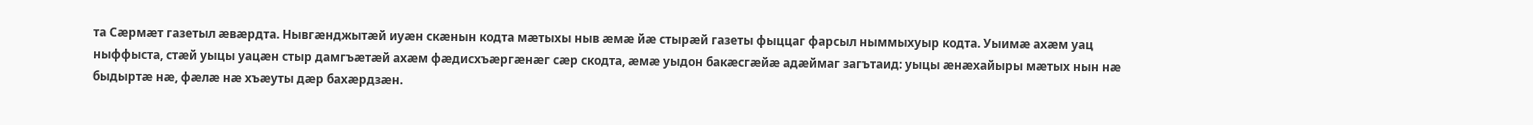та Сæрмæт газетыл æвæрдта. Нывгæнджытæй иуæн скæнын кодта мæтыхы ныв æмæ йæ стырæй газеты фыццаг фарсыл ныммыхуыр кодта. Уыимæ ахæм уац ныффыста, стæй уыцы уацæн стыр дамгъæтæй ахæм фæдисхъæргæнæг сæр скодта, æмæ уыдон бакæсгæйæ адæймаг загътаид: уыцы æнæхайыры мæтых нын нæ быдыртæ нæ, фæлæ нæ хъæуты дæр бахæрдзæн.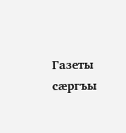Газеты сæргъы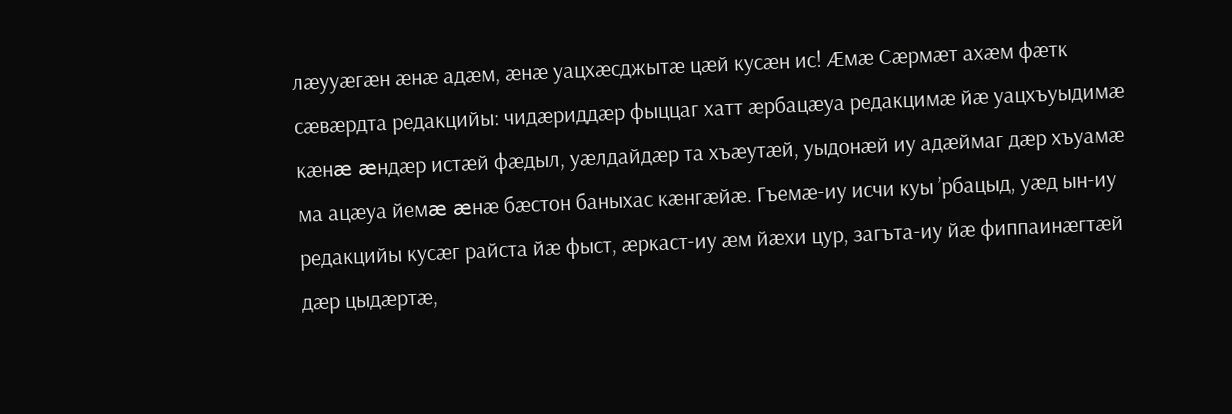лæууæгæн æнæ адæм, æнæ уацхæсджытæ цæй кусæн ис! Æмæ Сæрмæт ахæм фæтк сæвæрдта редакцийы: чидæриддæр фыццаг хатт æрбацæуа редакцимæ йæ уацхъуыдимæ кæнæ æндæр истæй фæдыл, уæлдайдæр та хъæутæй, уыдонæй иу адæймаг дæр хъуамæ ма ацæуа йемæ æнæ бæстон баныхас кæнгæйæ. Гъемæ-иу исчи куы ’рбацыд, уæд ын-иу редакцийы кусæг райста йæ фыст, æркаст-иу æм йæхи цур, загъта-иу йæ фиппаинæгтæй дæр цыдæртæ,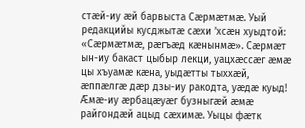стæй-иу æй барвыста Сæрмæтмæ. Уый редакцийы кусджытæ сæхи ’хсæн хуыдтой: «Сæрмæтмæ, рæгъæд кæнынмæ». Сæрмæт ын-иу бакаст цыбыр лекци, уацхæссæг æмæ цы хъуамæ кæна, уыдæтты тыххæй, æппæлгæ дæр дзы-иу ракодта, уæдæ куыд! Æмæ-иу æрбацæуæг бузныгæй æмæ райгондæй ацыд сæхимæ. Уыцы фæтк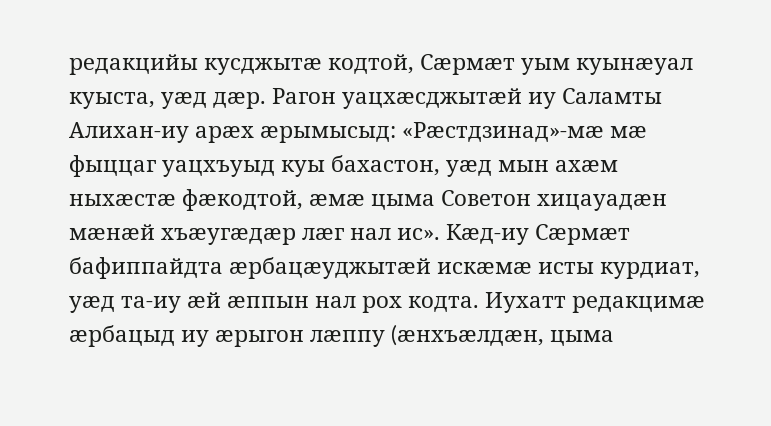редакцийы кусджытæ кодтой, Сæрмæт уым куынæуал куыста, уæд дæр. Рагон уацхæсджытæй иу Саламты Алихан-иу арæх æрымысыд: «Рæстдзинад»-мæ мæ фыццаг уацхъуыд куы бахастон, уæд мын ахæм ныхæстæ фæкодтой, æмæ цыма Советон хицауадæн мæнæй хъæугæдæр лæг нал ис». Кæд-иу Сæрмæт бафиппайдта æрбацæуджытæй искæмæ исты курдиат, уæд та-иу æй æппын нал рох кодта. Иухатт редакцимæ æрбацыд иу æрыгон лæппу (æнхъæлдæн, цыма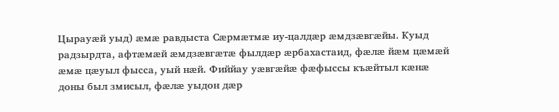Цырауæй уыд) æмæ равдыста Сæрмæтмæ иу-цалдæр æмдзæвгæйы. Куыд радзырдта, афтæмæй æмдзæвгæтæ фылдæр æрбахастаид, фæлæ йæм цæмæй æмæ цæуыл фысса, уый нæй. Фиййау уæвгæйæ фæфыссы къæйтыл кæнæ доны был змисыл, фæлæ уыдон дæр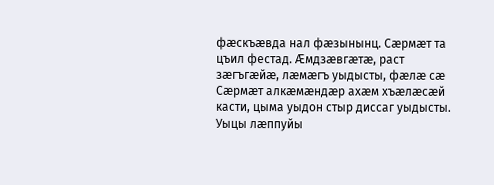фæскъæвда нал фæзынынц. Сæрмæт та цъил фестад. Æмдзæвгæтæ, раст зæгъгæйæ, лæмæгъ уыдысты, фæлæ сæ Сæрмæт алкæмæндæр ахæм хъæлæсæй касти, цыма уыдон стыр диссаг уыдысты. Уыцы лæппуйы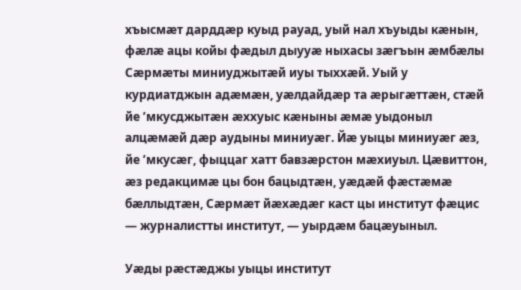хъысмæт дарддæр куыд рауад, уый нал хъуыды кæнын, фæлæ ацы койы фæдыл дыууæ ныхасы зæгъын æмбæлы Сæрмæты миниуджытæй иуы тыххæй. Уый у курдиатджын адæмæн, уæлдайдæр та æрыгæттæн, стæй йе ’мкусджытæн æххуыс кæныны æмæ уыдоныл алцæмæй дæр аудыны миниуæг. Йæ уыцы миниуæг æз, йе ’мкусæг, фыццаг хатт бавзæрстон мæхиуыл. Цæвиттон, æз редакцимæ цы бон бацыдтæн, уæдæй фæстæмæ бæллыдтæн, Сæрмæт йæхæдæг каст цы институт фæцис — журналистты институт, — уырдæм бацæуыныл.

Уæды рæстæджы уыцы институт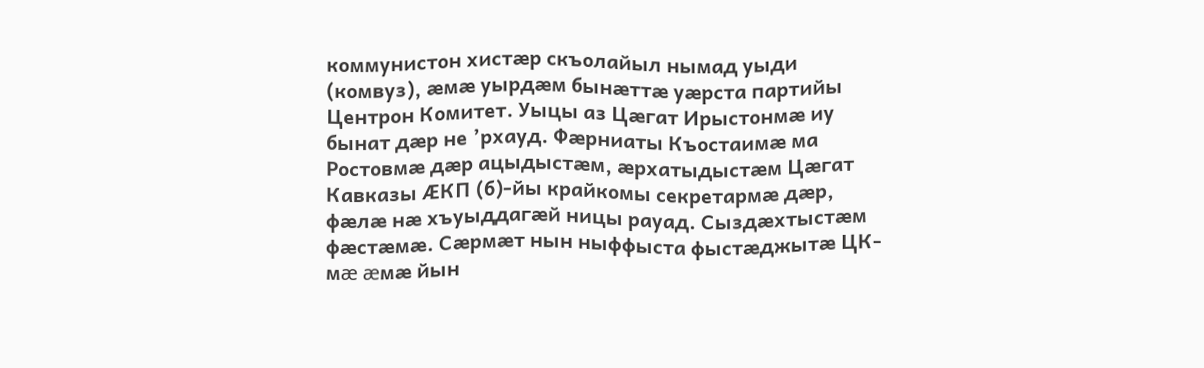коммунистон хистæр скъолайыл нымад уыди (комвуз), æмæ уырдæм бынæттæ уæрста партийы Центрон Комитет. Уыцы аз Цæгат Ирыстонмæ иу бынат дæр не ’рхауд. Фæрниаты Къостаимæ ма Ростовмæ дæр ацыдыстæм, æрхатыдыстæм Цæгат Кавказы ÆКП (б)-йы крайкомы секретармæ дæр, фæлæ нæ хъуыддагæй ницы рауад. Сыздæхтыстæм фæстæмæ. Сæрмæт нын ныффыста фыстæджытæ ЦК-мæ æмæ йын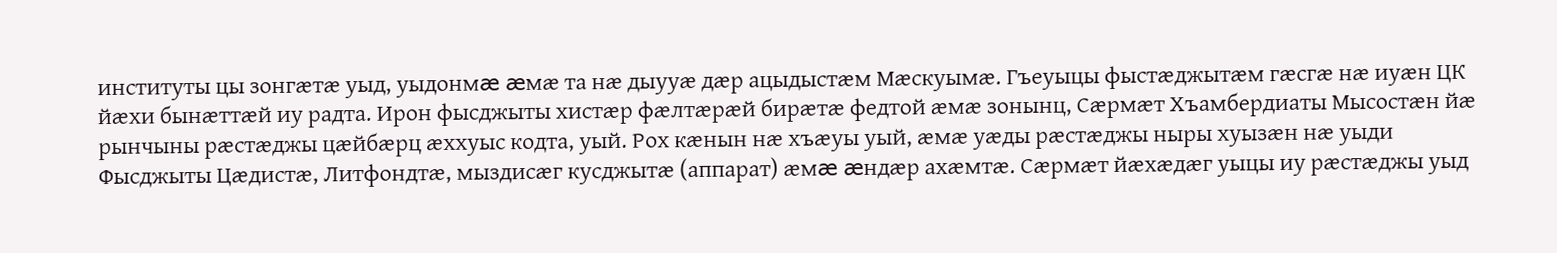институты цы зонгæтæ уыд, уыдонмæ æмæ та нæ дыууæ дæр ацыдыстæм Мæскуымæ. Гъеуыцы фыстæджытæм гæсгæ нæ иуæн ЦК йæхи бынæттæй иу радта. Ирон фысджыты хистæр фæлтæрæй бирæтæ федтой æмæ зонынц, Сæрмæт Хъамбердиаты Мысостæн йæ рынчыны рæстæджы цæйбæрц æххуыс кодта, уый. Рох кæнын нæ хъæуы уый, æмæ уæды рæстæджы ныры хуызæн нæ уыди Фысджыты Цæдистæ, Литфондтæ, мыздисæг кусджытæ (аппарат) æмæ æндæр ахæмтæ. Сæрмæт йæхæдæг уыцы иу рæстæджы уыд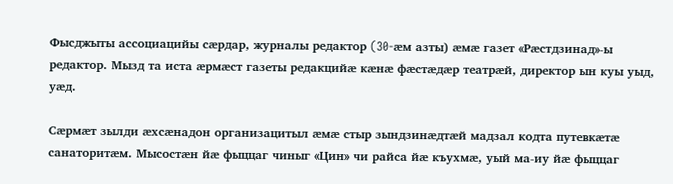Фысджыты ассоциацийы сæрдар, журналы редактор (30-æм азты) æмæ газет «Рæстдзинад»-ы редактор. Мызд та иста æрмæст газеты редакцийæ кæнæ фæстæдæр театрæй, директор ын куы уыд, уæд.

Сæрмæт зылди æхсæнадон организацитыл æмæ стыр зындзинæдтæй мадзал кодта путевкæтæ санаторитæм. Мысостæн йæ фыццаг чиныг «Цин» чи райса йæ къухмæ, уый ма-иу йæ фыццаг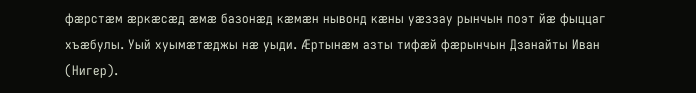фæрстæм æркæсæд æмæ базонæд кæмæн нывонд кæны уæззау рынчын поэт йæ фыццаг хъæбулы. Уый хуымæтæджы нæ уыди. Æртынæм азты тифæй фæрынчын Дзанайты Иван (Нигер).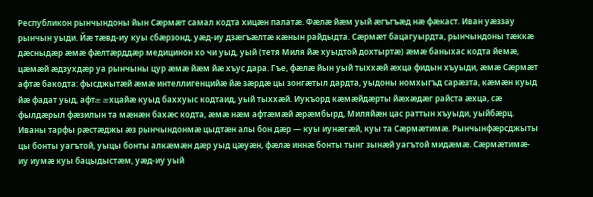Республикон рынчындоны йын Сæрмæт самал кодта хицæн палатæ. Фæлæ йæм уый æгъгъæд нæ фæкаст. Иван уæззау рынчын уыди. Йæ тæвд-иу куы сбæрзонд, уæд-иу дзæгъæлтæ кæнын райдыдта. Сæрмæт бацагуырдта, рынчындоны тæккæ дæсныдæр æмæ фæлтæрддæр медицинон хо чи уыд, уый (тетя Миля йæ хуыдтой дохтыртæ) æмæ баныхас кодта йемæ, цæмæй æдзухдæр уа рынчыны цур æмæ йæм йæ хъус дара. Гъе, фæлæ йын уый тыххæй æхца фидын хъуыди, æмæ Сæрмæт афтæ бакодта: фысджытæй æмæ интеллигенцийæ йæ зæрдæ цы зонгæтыл дардта, уыдоны номхыгъд сарæзта, кæмæн куыд йæ фадат уыд, афтæ æхцайæ куыд баххуыс кодтаид, уый тыххæй. Иукъорд кæмæйдæрты йæхæдæг райста æхца, сæ фылдæрыл фæзилын та мæнæн бахæс кодта, æмæ нæм афтæмæй æрæмбырд, Миляйæн цас раттын хъуыди, уыйбæрц. Иваны тарфы рæстæджы æз рынчындонмæ цыдтæн алы бон дæр — куы иунæгæй, куы та Сæрмæтимæ. Рынчынфæрсджыты цы бонты уагътой, уыцы бонты алкæмæн дæр уыд цæуæн, фæлæ иннæ бонты тынг зынæй уагътой мидæмæ. Сæрмæтимæ-иу иумæ куы бацыдыстæм, уæд-иу уый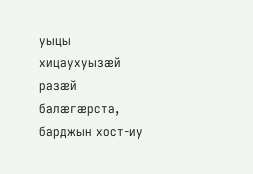уыцы хицаухуызæй разæй балæгæрста, барджын хост-иу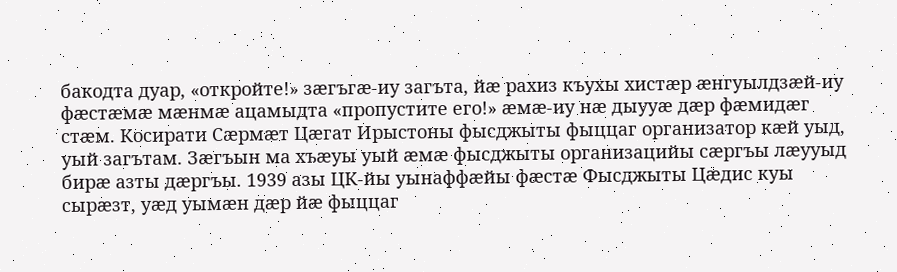бакодта дуар, «откройте!» зæгъгæ-иу загъта, йæ рахиз къухы хистæр æнгуылдзæй-иу фæстæмæ мæнмæ ацамыдта «пропустите его!» æмæ-иу нæ дыууæ дæр фæмидæг стæм. Косирати Сæрмæт Цæгат Ирыстоны фысджыты фыццаг организатор кæй уыд, уый загътам. Зæгъын ма хъæуы уый æмæ фысджыты организацийы сæргъы лæууыд бирæ азты дæргъы. 1939 азы ЦК-йы уынаффæйы фæстæ Фысджыты Цæдис куы сырæзт, уæд уымæн дæр йæ фыццаг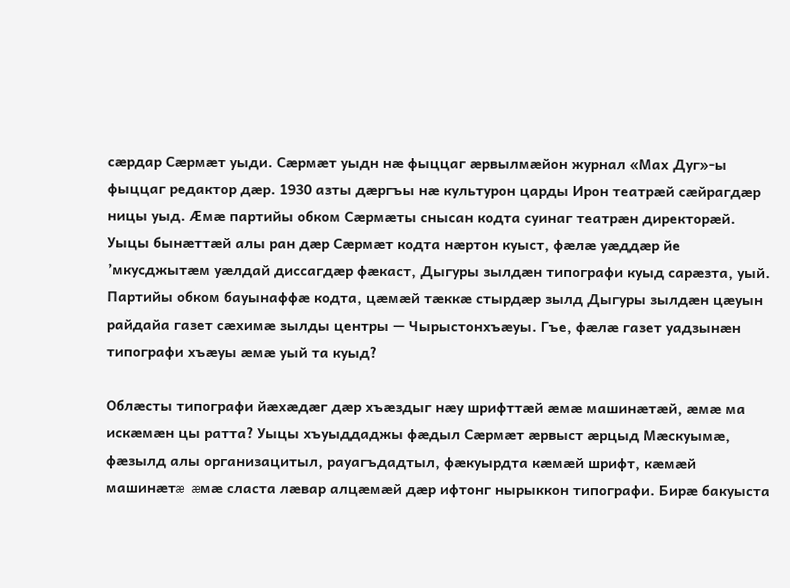сæрдар Сæрмæт уыди. Сæрмæт уыдн нæ фыццаг æрвылмæйон журнал «Мах Дуг»-ы фыццаг редактор дæр. 1930 азты дæргъы нæ культурон царды Ирон театрæй сæйрагдæр ницы уыд. Æмæ партийы обком Сæрмæты снысан кодта суинаг театрæн директорæй. Уыцы бынæттæй алы ран дæр Сæрмæт кодта нæртон куыст, фæлæ уæддæр йе ’мкусджытæм уæлдай диссагдæр фæкаст, Дыгуры зылдæн типографи куыд сарæзта, уый. Партийы обком бауынаффæ кодта, цæмæй тæккæ стырдæр зылд Дыгуры зылдæн цæуын райдайа газет сæхимæ зылды центры — Чырыстонхъæуы. Гъе, фæлæ газет уадзынæн типографи хъæуы æмæ уый та куыд?

Облæсты типографи йæхæдæг дæр хъæздыг нæу шрифттæй æмæ машинæтæй, æмæ ма искæмæн цы ратта? Уыцы хъуыддаджы фæдыл Сæрмæт æрвыст æрцыд Мæскуымæ, фæзылд алы организацитыл, рауагъдадтыл, фæкуырдта кæмæй шрифт, кæмæй машинæтæ æмæ сласта лæвар алцæмæй дæр ифтонг нырыккон типографи. Бирæ бакуыста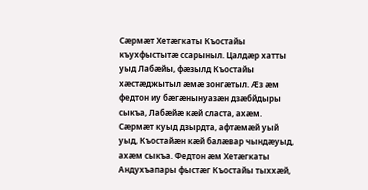Сæрмæт Хетæгкаты Къостайы къухфыстытæ ссарыныл. Цалдæр хатты уыд Лабæйы, фæзылд Къостайы хæстæджытыл æмæ зонгæтыл. Æз æм федтон иу бæгæнынуазæн дзæбйдыры сыкъа, Лабæйæ кæй сласта, ахæм. Сæрмæт куыд дзырдта, афтæмæй уый уыд, Къостайæн кæй балæвар чындæуыд, ахæм сыкъа. Федтон æм Хетæгкаты Андухъапары фыстæг Къостайы тыххæй,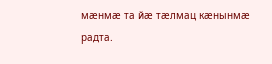мæнмæ та йæ тæлмац кæнынмæ радта.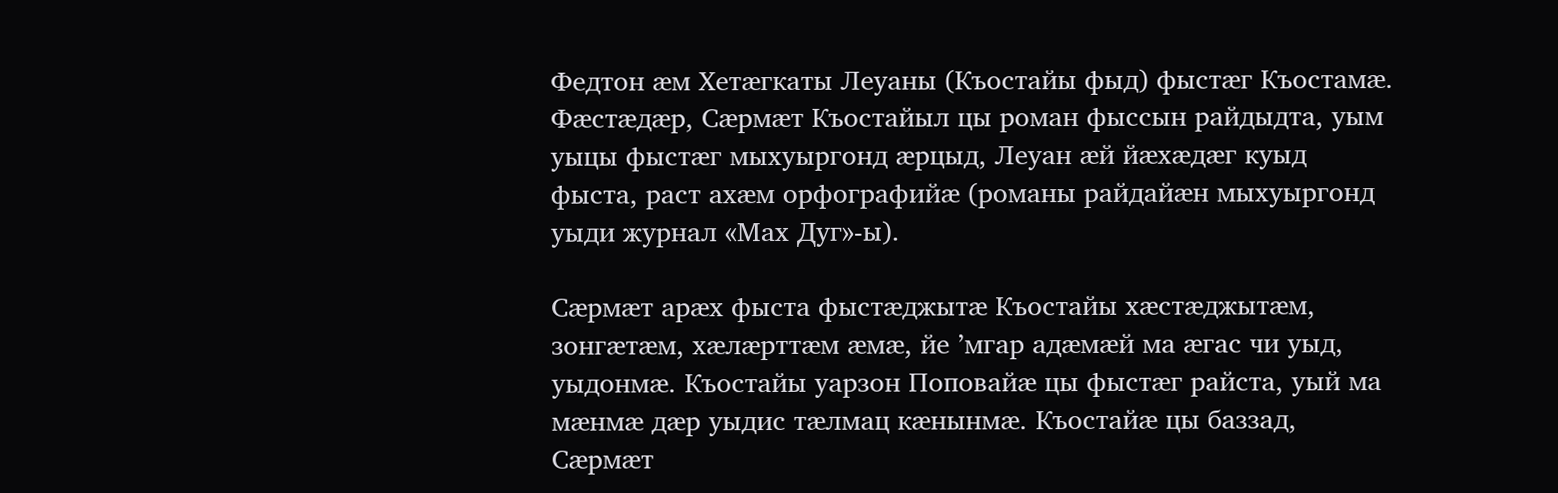Федтон æм Хетæгкаты Леуаны (Къостайы фыд) фыстæг Къостамæ. Фæстæдæр, Сæрмæт Къостайыл цы роман фыссын райдыдта, уым уыцы фыстæг мыхуыргонд æрцыд, Леуан æй йæхæдæг куыд фыста, раст ахæм орфографийæ (романы райдайæн мыхуыргонд уыди журнал «Мах Дуг»-ы).

Сæрмæт арæх фыста фыстæджытæ Къостайы хæстæджытæм, зонгæтæм, хæлæрттæм æмæ, йе ’мгар адæмæй ма æгас чи уыд, уыдонмæ. Къостайы уарзон Поповайæ цы фыстæг райста, уый ма мæнмæ дæр уыдис тæлмац кæнынмæ. Къостайæ цы баззад, Сæрмæт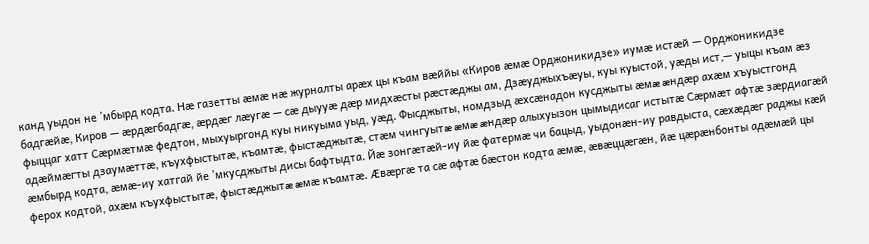канд уыдон не ’мбырд кодта. Нæ газетты æмæ нæ журналты арæх цы къам вæййы «Киров æмæ Орджоникидзе» иумæ истæй — Орджоникидзе бадгæйæ, Киров — æрдæгбадгæ, æрдæг лæугæ — сæ дыууæ дæр мидхæсты рæстæджы ам, Дзæуджыхъæуы, куы куыстой, уæды ист,— уыцы къам æз фыццаг хатт Сæрмæтмæ федтон, мыхуыргонд куы никуыма уыд, уæд. Фысджыты, номдзыд æхсæнадон кусджыты æмæ æндæр ахæм хъуыстгонд адæймæгты дзаумæттæ, къухфыстытæ, къамтæ, фыстæджытæ, стæм чингуытæ æмæ æндæр алыхуызон цымыдисаг истытæ Сæрмæт афтæ зæрдиагæй æмбырд кодта, æмæ-иу хатгай йе ’мкусджыты дисы бафтыдта. Йæ зонгæтæй-иу йæ фатермæ чи бацыд, уыдонæн-иу равдыста, сæхæдæг раджы кæй ферох кодтой, ахæм къухфыстытæ, фыстæджытæ æмæ къамтæ. Æвæргæ та сæ афтæ бæстон кодта æмæ, æвæццæгæн, йæ цæрæнбонты адæмæй цы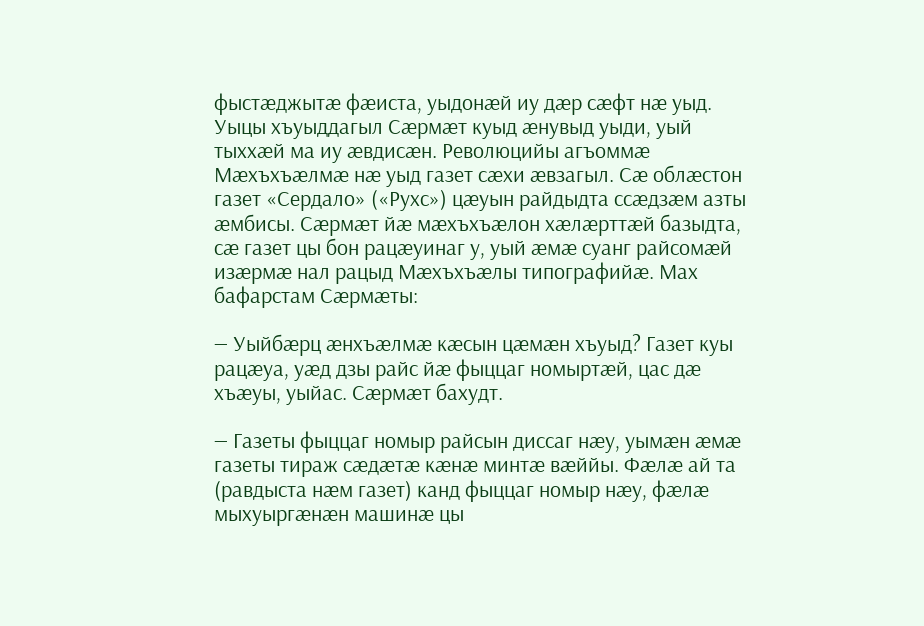фыстæджытæ фæиста, уыдонæй иу дæр сæфт нæ уыд. Уыцы хъуыддагыл Сæрмæт куыд æнувыд уыди, уый тыххæй ма иу æвдисæн. Революцийы агъоммæ Мæхъхъæлмæ нæ уыд газет сæхи æвзагыл. Сæ облæстон газет «Сердало» («Рухс») цæуын райдыдта ссæдзæм азты æмбисы. Сæрмæт йæ мæхъхъæлон хæлæрттæй базыдта, сæ газет цы бон рацæуинаг у, уый æмæ суанг райсомæй изæрмæ нал рацыд Мæхъхъæлы типографийæ. Мах бафарстам Сæрмæты:

— Уыйбæрц æнхъæлмæ кæсын цæмæн хъуыд? Газет куы рацæуа, уæд дзы райс йæ фыццаг номыртæй, цас дæ хъæуы, уыйас. Сæрмæт бахудт.

— Газеты фыццаг номыр райсын диссаг нæу, уымæн æмæ газеты тираж сæдæтæ кæнæ минтæ вæййы. Фæлæ ай та (равдыста нæм газет) канд фыццаг номыр нæу, фæлæ мыхуыргæнæн машинæ цы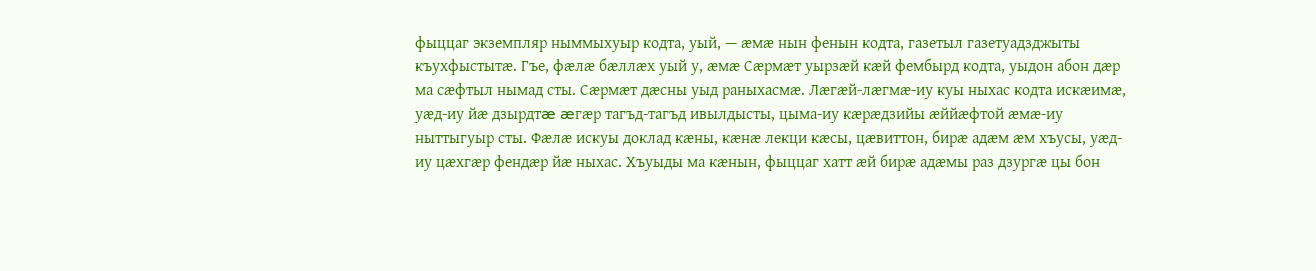фыццаг экземпляр ныммыхуыр кодта, уый, — æмæ нын фенын кодта, газетыл газетуадзджыты къухфыстытæ. Гъе, фæлæ бæллæх уый у, æмæ Сæрмæт уырзæй кæй фембырд кодта, уыдон абон дæр ма сæфтыл нымад сты. Сæрмæт дæсны уыд раныхасмæ. Лæгæй-лæгмæ-иу куы ныхас кодта искæимæ, уæд-иу йæ дзырдтæ æгæр тагъд-тагъд ивылдысты, цыма-иу кæрæдзийы æййæфтой æмæ-иу ныттыгуыр сты. Фæлæ искуы доклад кæны, кæнæ лекци кæсы, цæвиттон, бирæ адæм æм хъусы, уæд-иу цæхгæр фендæр йæ ныхас. Хъуыды ма кæнын, фыццаг хатт æй бирæ адæмы раз дзургæ цы бон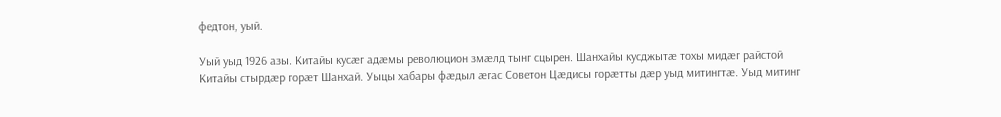федтон, уый.

Уый уыд 1926 азы. Китайы кусæг адæмы революцион змæлд тынг сцырен. Шанхайы кусджытæ тохы мидæг райстой Китайы стырдæр горæт Шанхай. Уыцы хабары фæдыл æгас Советон Цæдисы горæтты дæр уыд митингтæ. Уыд митинг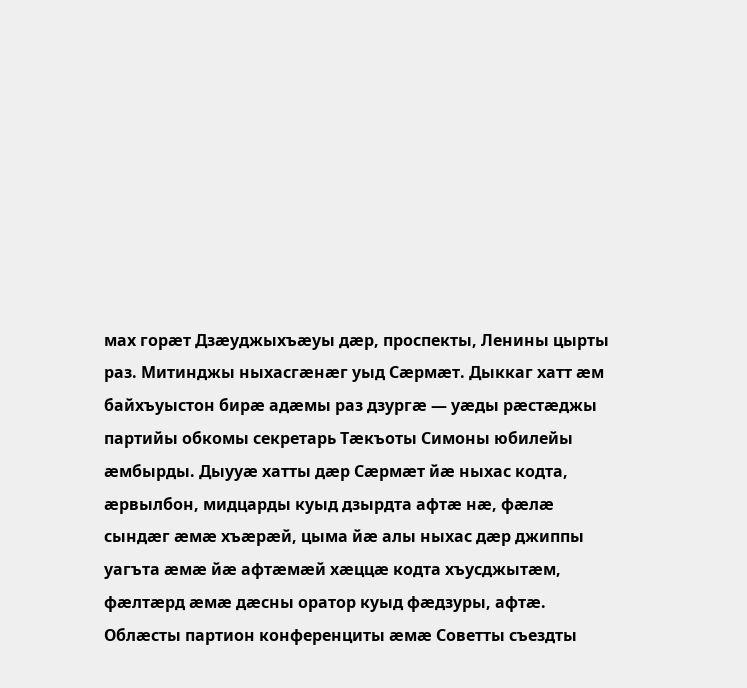мах горæт Дзæуджыхъæуы дæр, проспекты, Ленины цырты раз. Митинджы ныхасгæнæг уыд Сæрмæт. Дыккаг хатт æм байхъуыстон бирæ адæмы раз дзургæ — уæды рæстæджы партийы обкомы секретарь Тæкъоты Симоны юбилейы æмбырды. Дыууæ хатты дæр Сæрмæт йæ ныхас кодта, æрвылбон, мидцарды куыд дзырдта афтæ нæ, фæлæ сындæг æмæ хъæрæй, цыма йæ алы ныхас дæр джиппы уагъта æмæ йæ афтæмæй хæццæ кодта хъусджытæм, фæлтæрд æмæ дæсны оратор куыд фæдзуры, афтæ. Облæсты партион конференциты æмæ Советты съездты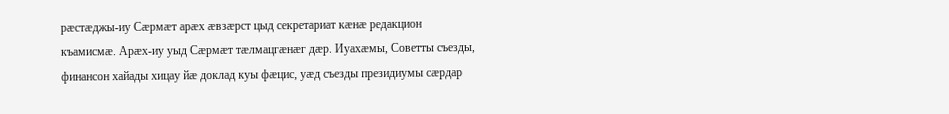рæстæджы-иу Сæрмæт арæх æвзæрст цыд секретариат кæнæ редакцион къамисмæ. Арæх-иу уыд Сæрмæт тæлмацгæнæг дæр. Иуахæмы, Советты съезды, финансон хайады хицау йæ доклад куы фæцис, уæд съезды президиумы сæрдар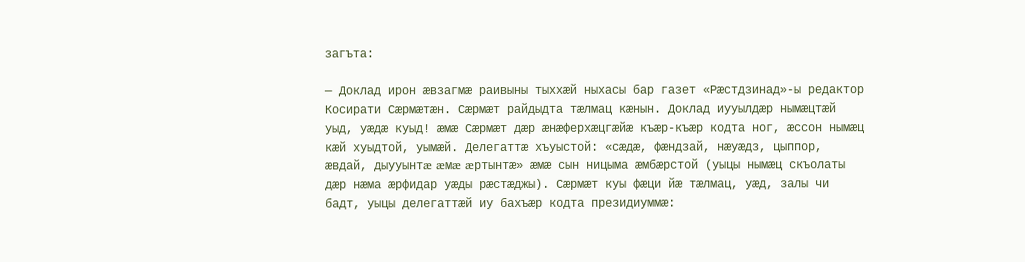загъта:

— Доклад ирон æвзагмæ раивыны тыххæй ныхасы бар газет «Рæстдзинад»-ы редактор Косирати Сæрмæтæн. Сæрмæт райдыдта тæлмац кæнын. Доклад иууылдæр нымæцтæй уыд, уæдæ куыд! æмæ Сæрмæт дæр æнæферхæцгæйæ къæр-къæр кодта ног, æссон нымæц кæй хуыдтой, уымæй. Делегаттæ хъуыстой: «сæдæ, фæндзай, нæуæдз, цыппор, æвдай, дыууынтæ æмæ æртынтæ» æмæ сын ницыма æмбæрстой (уыцы нымæц скъолаты дæр нæма æрфидар уæды рæстæджы). Сæрмæт куы фæци йæ тæлмац, уæд, залы чи бадт, уыцы делегаттæй иу бахъæр кодта президиуммæ: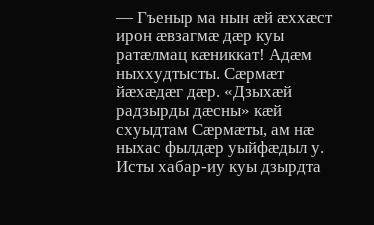— Гъеныр ма нын æй æххæст ирон æвзагмæ дæр куы ратæлмац кæниккат! Адæм ныххудтысты. Сæрмæт йæхæдæг дæр. «Дзыхæй радзырды дæсны» кæй схуыдтам Сæрмæты, ам нæ ныхас фылдæр уыйфæдыл у. Исты хабар-иу куы дзырдта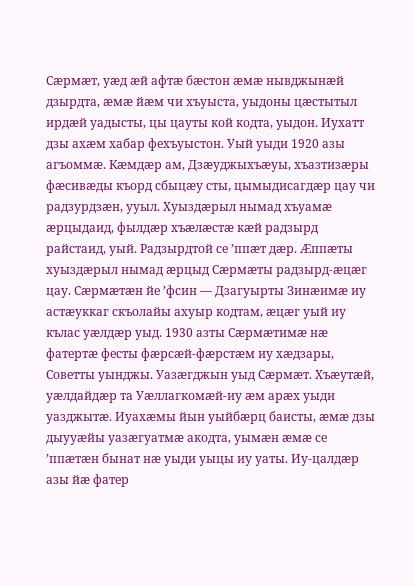Сæрмæт, уæд æй афтæ бæстон æмæ нывджынæй дзырдта, æмæ йæм чи хъуыста, уыдоны цæстытыл ирдæй уадысты, цы цауты кой кодта, уыдон. Иухатт дзы ахæм хабар фехъуыстон. Уый уыди 1920 азы агъоммæ. Кæмдæр ам, Дзæуджыхъæуы, хъазтизæры фæсивæды къорд сбыцæу сты, цымыдисагдæр цау чи радзурдзæн, ууыл. Хуыздæрыл нымад хъуамæ æрцыдаид, фылдæр хъæлæстæ кæй радзырд райстаид, уый. Радзырдтой се ’ппæт дæр. Æппæты хуыздæрыл нымад æрцыд Сæрмæты радзырд-æцæг цау. Сæрмæтæн йе ’фсин — Дзагуырты Зинæимæ иу астæуккаг скъолайы ахуыр кодтам, æцæг уый иу кълас уæлдæр уыд. 1930 азты Сæрмæтимæ нæ фатертæ фесты фæрсæй-фæрстæм иу хæдзары, Советты уынджы. Уазæгджын уыд Сæрмæт. Хъæутæй, уæлдайдæр та Уæллагкомæй-иу æм арæх уыди уазджытæ. Иуахæмы йын уыйбæрц баисты, æмæ дзы дыууæйы уазæгуатмæ акодта, уымæн æмæ се ’ппæтæн бынат нæ уыди уыцы иу уаты. Иу-цалдæр азы йæ фатер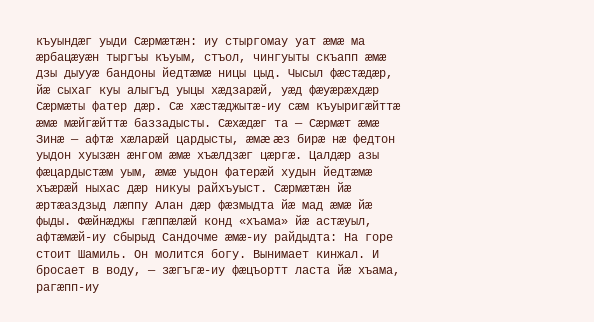къуындæг уыди Сæрмæтæн: иу стыргомау уат æмæ ма æрбацæуæн тыргъы къуым, стъол, чингуыты скъапп æмæ дзы дыууæ бандоны йедтæмæ ницы цыд. Чысыл фæстæдæр, йæ сыхаг куы алыгъд уыцы хæдзарæй, уæд фæуæрæхдæр Сæрмæты фатер дæр. Сæ хæстæджытæ-иу сæм къуыригæйттæ æмæ мæйгæйттæ баззадысты. Сæхæдæг та — Сæрмæт æмæ Зинæ — афтæ хæларæй цардысты, æмæ æз бирæ нæ федтон уыдон хуызæн æнгом æмæ хъæлдзæг цæргæ. Цалдæр азы фæцардыстæм уым, æмæ уыдон фатерæй худын йедтæмæ хъæрæй ныхас дæр никуы райхъуыст. Сæрмæтæн йæ æртæаздзыд лæппу Алан дæр фæзмыдта йæ мад æмæ йæ фыды. Фæйнæджы гæппæлæй конд «хъама» йæ астæуыл, афтæмæй-иу сбырыд Сандочме æмæ-иу райдыдта: На горе стоит Шамиль. Он молится богу. Вынимает кинжал. И бросает в воду, — зæгъгæ-иу фæцъортт ласта йæ хъама, рагæпп-иу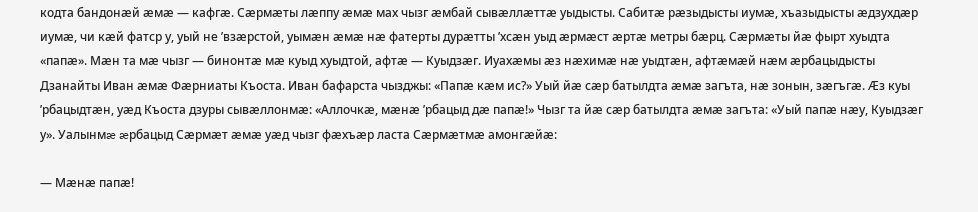кодта бандонæй æмæ — кафгæ. Сæрмæты лæппу æмæ мах чызг æмбай сывæллæттæ уыдысты. Сабитæ рæзыдысты иумæ, хъазыдысты æдзухдæр иумæ, чи кæй фатср у, уый не ’взæрстой, уымæн æмæ нæ фатерты дурæтты ’хсæн уыд æрмæст æртæ метры бæрц. Сæрмæты йæ фырт хуыдта «папæ». Мæн та мæ чызг — бинонтæ мæ куыд хуыдтой, афтæ — Куыдзæг. Иуахæмы æз нæхимæ нæ уыдтæн, афтæмæй нæм æрбацыдысты Дзанайты Иван æмæ Фæрниаты Къоста. Иван бафарста чызджы: «Папæ кæм ис?» Уый йæ сæр батылдта æмæ загъта, нæ зонын, зæгъгæ. Æз куы ’рбацыдтæн, уæд Къоста дзуры сывæллонмæ: «Аллочкæ, мæнæ ’рбацыд дæ папæ!» Чызг та йæ сæр батылдта æмæ загъта: «Уый папæ нæу, Куыдзæг у». Уалынмæ æрбацыд Сæрмæт æмæ уæд чызг фæхъæр ласта Сæрмæтмæ амонгæйæ:

— Мæнæ папæ!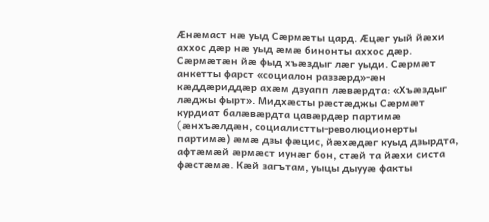Æнæмаст нæ уыд Сæрмæты цард. Æцæг уый йæхи аххос дæр нæ уыд æмæ бинонты аххос дæр. Сæрмæтæн йæ фыд хъæздыг лæг уыди. Сæрмæт анкетты фарст «социалон раззæрд»-æн кæддæриддæр ахæм дзуапп лæвæрдта: «Хъæздыг лæджы фырт». Мидхæсты рæстæджы Сæрмæт курдиат балæвæрдта цавæрдæр партимæ (æнхъæлдæн, социалистты-революционерты партимæ) æмæ дзы фæцис, йæхæдæг куыд дзырдта, афтæмæй æрмæст иунæг бон, стæй та йæхи систа фæстæмæ. Кæй загътам, уыцы дыууæ факты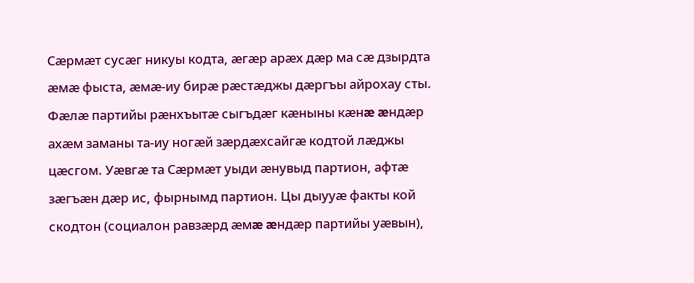Сæрмæт сусæг никуы кодта, æгæр арæх дæр ма сæ дзырдта æмæ фыста, æмæ-иу бирæ рæстæджы дæргъы айрохау сты. Фæлæ партийы рæнхъытæ сыгъдæг кæныны кæнæ æндæр ахæм заманы та-иу ногæй зæрдæхсайгæ кодтой лæджы цæсгом. Уæвгæ та Сæрмæт уыди æнувыд партион, афтæ зæгъæн дæр ис, фырнымд партион. Цы дыууæ факты кой скодтон (социалон равзæрд æмæ æндæр партийы уæвын),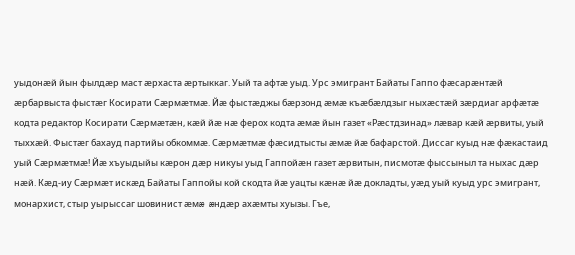уыдонæй йын фылдæр маст æрхаста æртыккаг. Уый та афтæ уыд. Урс эмигрант Байаты Гаппо фæсарæнтæй æрбарвыста фыстæг Косирати Сæрмæтмæ. Йæ фыстæджы бæрзонд æмæ къæбæлдзыг ныхæстæй зæрдиаг арфæтæ кодта редактор Косирати Сæрмæтæн, кæй йæ нæ ферох кодта æмæ йын газет «Рæстдзинад» лæвар кæй æрвиты, уый тыххæй. Фыстæг бахауд партийы обкоммæ. Сæрмæтмæ фæсидтысты æмæ йæ бафарстой. Диссаг куыд нæ фæкастаид уый Сæрмæтмæ! Йæ хъуыдыйы кæрон дæр никуы уыд Гаппойæн газет æрвитын, писмотæ фыссыныл та ныхас дæр нæй. Кæд-иу Сæрмæт искæд Байаты Гаппойы кой скодта йæ уацты кæнæ йæ докладты, уæд уый куыд урс эмигрант, монархист, стыр уырыссаг шовинист æмæ æндæр ахæмты хуызы. Гъе,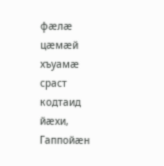фæлæ цæмæй хъуамæ сраст кодтаид йæхи, Гаппойæн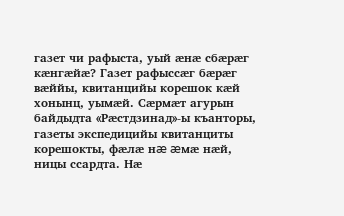газет чи рафыста, уый æнæ сбæрæг кæнгæйæ? Газет рафыссæг бæрæг вæййы, квитанцийы корешок кæй хонынц, уымæй. Сæрмæт агурын байдыдта «Рæстдзинад»-ы къанторы, газеты экспедицийы квитанциты корешокты, фæлæ нæ æмæ нæй, ницы ссардта. Нæ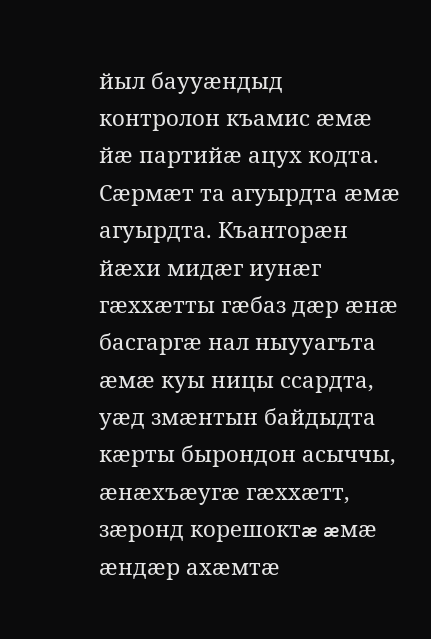йыл баууæндыд контролон къамис æмæ йæ партийæ ацух кодта. Сæрмæт та агуырдта æмæ агуырдта. Къанторæн йæхи мидæг иунæг гæххæтты гæбаз дæр æнæ басгаргæ нал ныууагъта æмæ куы ницы ссардта, уæд змæнтын байдыдта кæрты бырондон асыччы, æнæхъæугæ гæххæтт, зæронд корешоктæ æмæ æндæр ахæмтæ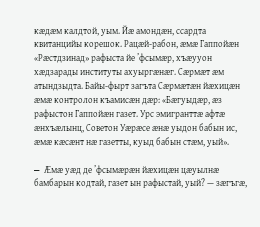кæдæм калдтой, уым. Йæ амондæн, ссардта квитанцийы корешок. Рацæй-рабон, æмæ Гаппойæн «Рæстдзинад» рафыста йе ’фсымæр, хъæууон хæдзарады институты ахуыргæнæг. Сæрмæт æм атындзыдта. Байы-фырт загъта Сæрмæтæн йæхицæн æмæ контролон къамисæн дæр: «Бæгуыдæр, æз рафыстон Гаппойæн газет. Урс эмигранттæ афтæ æнхъæлынц, Советон Уæрæсе æнæ уыдон бабын ис, æмæ кæсæнт нæ газетты, куыд бабын стæм, уый».

— Æмæ уæд де ’фсымæрæн йæхицæн цæуылнæ бамбарын кодтай, газет ын рафыстай, уый? — зæгъгæ,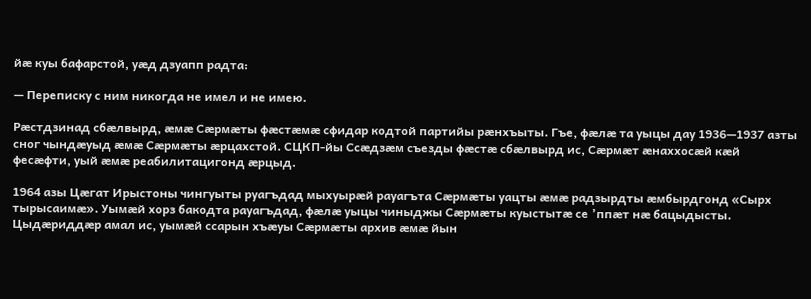йæ куы бафарстой, уæд дзуапп радта:

— Переписку с ним никогда не имел и не имею.

Рæстдзинад сбæлвырд, æмæ Сæрмæты фæстæмæ сфидар кодтой партийы рæнхъыты. Гъе, фæлæ та уыцы дау 1936—1937 азты сног чындæуыд æмæ Сæрмæты æрцахстой. СЦКП-йы Ссæдзæм съезды фæстæ сбæлвырд ис, Сæрмæт æнаххосæй кæй фесæфти, уый æмæ реабилитацигонд æрцыд.

1964 азы Цæгат Ирыстоны чингуыты руагъдад мыхуырæй рауагъта Сæрмæты уацты æмæ радзырдты æмбырдгонд «Сырх тырысаимæ». Уымæй хорз бакодта рауагъдад, фæлæ уыцы чиныджы Сæрмæты куыстытæ се ’ппæт нæ бацыдысты. Цыдæриддæр амал ис, уымæй ссарын хъæуы Сæрмæты архив æмæ йын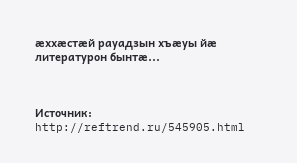æххæстæй рауадзын хъæуы йæ литературон бынтæ...



Источник: http://reftrend.ru/545905.html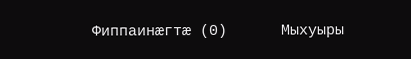Фиппаинæгтæ (0)      Мыхуыры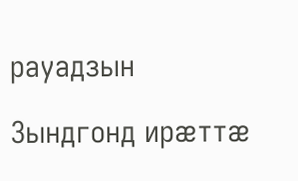рауадзын

Зындгонд ирæттæ